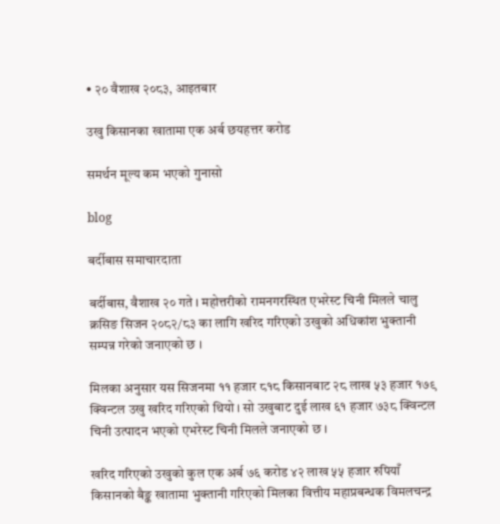• २० वैशाख २०८३, आइतबार

उखु किसानका खातामा एक अर्ब छयहत्तर करोड

समर्थन मूल्य कम भएको गुनासो

blog

बर्दीबास समाचारदाता

बर्दीबास, वैशाख २० गते । महोत्तरीको रामनगरस्थित एभरेस्ट चिनी मिलले चालु क्रसिङ सिजन २०८२/८३ का लागि खरिद गरिएको उखुको अधिकांश भुक्तानी सम्पन्न गरेको जनाएको छ ।

मिलका अनुसार यस सिजनमा ११ हजार ८१८ किसानबाट २८ लाख ५३ हजार १७९ क्विन्टल उखु खरिद गरिएको थियो । सो उखुबाट दुई लाख ६१ हजार ७३८ क्विन्टल चिनी उत्पादन भएको एभरेस्ट चिनी मिलले जनाएको छ ।

खरिद गरिएको उखुको कुल एक अर्ब ७६ करोड ४२ लाख ५५ हजार रुपियाँ किसानको बैङ्क खातामा भुक्तानी गरिएको मिलका वित्तीय महाप्रबन्धक विमलचन्द्र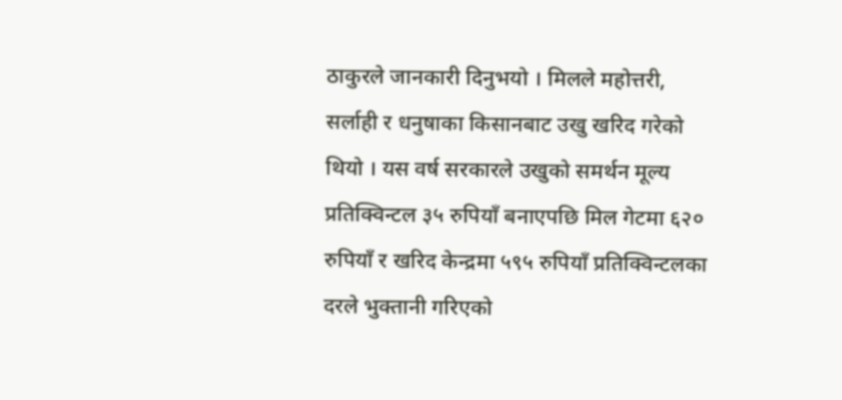ठाकुरले जानकारी दिनुभयो । मिलले महोत्तरी, सर्लाही र धनुषाका किसानबाट उखु खरिद गरेको थियो । यस वर्ष सरकारले उखुको समर्थन मूल्य प्रतिक्विन्टल ३५ रुपियाँ बनाएपछि मिल गेटमा ६२० रुपियाँ र खरिद केन्द्रमा ५९५ रुपियाँ प्रतिक्विन्टलका दरले भुक्तानी गरिएको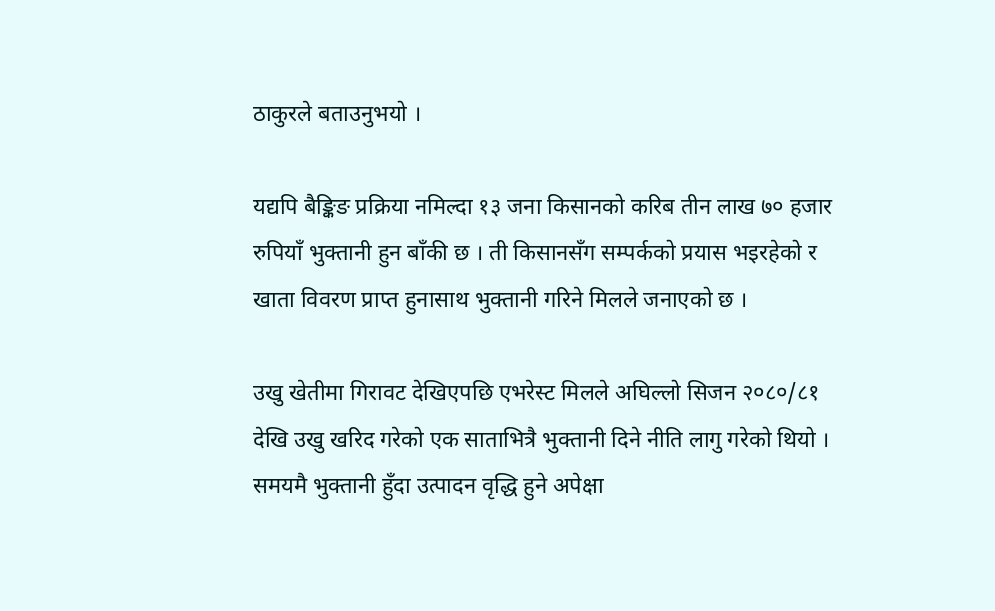ठाकुरले बताउनुभयो ।

यद्यपि बैङ्किङ प्रक्रिया नमिल्दा १३ जना किसानको करिब तीन लाख ७० हजार रुपियाँ भुक्तानी हुन बाँकी छ । ती किसानसँग सम्पर्कको प्रयास भइरहेको र खाता विवरण प्राप्त हुनासाथ भुक्तानी गरिने मिलले जनाएको छ ।

उखु खेतीमा गिरावट देखिएपछि एभरेस्ट मिलले अघिल्लो सिजन २०८०/८१ देखि उखु खरिद गरेको एक साताभित्रै भुक्तानी दिने नीति लागु गरेको थियो । समयमै भुक्तानी हुँदा उत्पादन वृद्धि हुने अपेक्षा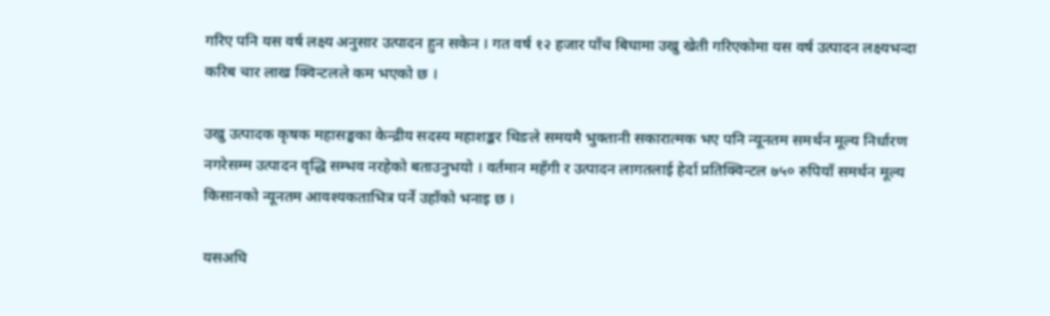गरिए पनि यस वर्ष लक्ष्य अनुसार उत्पादन हुन सकेन । गत वर्ष १२ हजार पाँच बिघामा उखु खेती गरिएकोमा यस वर्ष उत्पादन लक्ष्यभन्दा करिब चार लाख क्विन्टलले कम भएको छ ।

उखु उत्पादक कृषक महासङ्घका केन्द्रीय सदस्य महाशङ्कर थिङले समयमै भुक्तानी सकारात्मक भए पनि न्यूनतम समर्थन मूल्य निर्धारण नगरेसम्म उत्पादन वृद्धि सम्भव नरहेको बताउनुभयो । वर्तमान महँगी र उत्पादन लागतलाई हेर्दा प्रतिक्विन्टल ७५० रुपियाँ समर्थन मूल्य किसानको न्यूनतम आवश्यकताभित्र पर्ने उहाँको भनाइ छ ।

यसअघि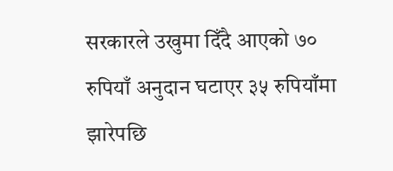सरकारले उखुमा दिँदै आएको ७० रुपियाँ अनुदान घटाएर ३५ रुपियाँमा झारेपछि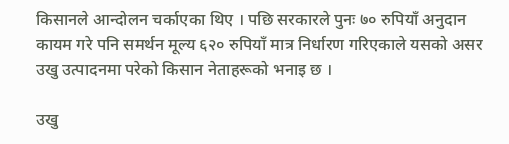किसानले आन्दोलन चर्काएका थिए । पछि सरकारले पुनः ७० रुपियाँ अनुदान कायम गरे पनि समर्थन मूल्य ६२० रुपियाँ मात्र निर्धारण गरिएकाले यसको असर उखु उत्पादनमा परेको किसान नेताहरूको भनाइ छ ।

उखु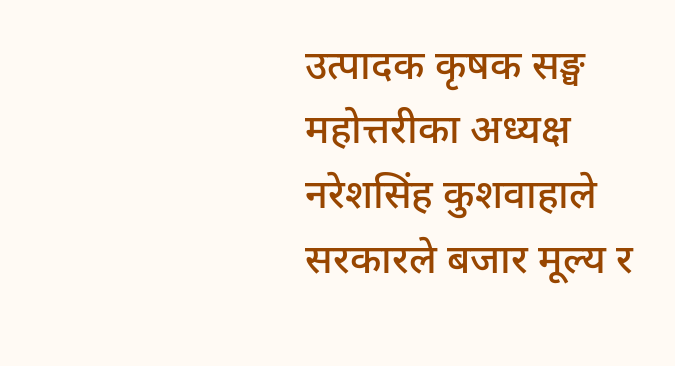उत्पादक कृषक सङ्घ महोत्तरीका अध्यक्ष नरेशसिंह कुशवाहाले सरकारले बजार मूल्य र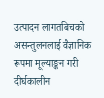उत्पादन लागतबिचको असन्तुलनलाई वैज्ञानिक रूपमा मूल्याङ्कन गरी दीर्घकालीन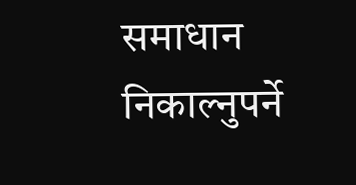समाधान निकाल्नुपर्ने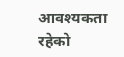आवश्यकता रहेको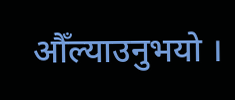औँल्याउनुभयो ।